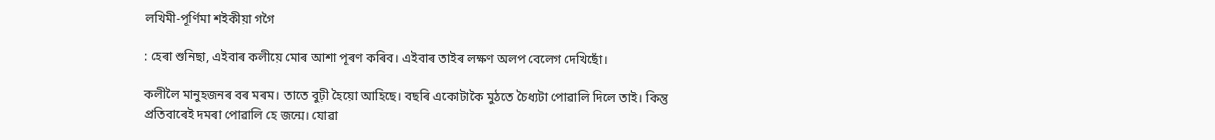লখিমী-পূৰ্ণিমা শইকীয়া গগৈ

: হেৰা শুনিছা, এইবাৰ কলীয়ে মোৰ আশা পূৰণ কৰিব। এইবাৰ তাইৰ লক্ষণ অলপ বেলেগ দেখিছোঁ।

কলীলৈ মানুহজনৰ বৰ মৰম। তাতে বুঢ়ী হৈয়ো আহিছে। বছৰি একোটাকৈ মুঠতে চৈধ্যটা পোৱালি দিলে তাই। কিন্তু প্ৰতিবাৰেই দমৰা পোৱালি হে জন্মে। যোৱা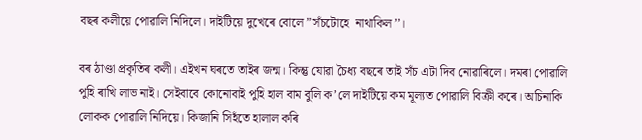বছৰ কলীয়ে পোৱালি নিদিলে। দাইটিয়ে দুখেৰে বোলে ”সঁচটোহে  নাথাকিল’’।

বৰ ঠাণ্ডা প্ৰকৃতিৰ কলী। এইখন ঘৰতে তাইৰ জন্ম। কিন্তু যোৱা চৈধ্য বছৰে তাই সঁচ এটা দিব নোৱাৰিলে। দমৰা পোৱালি পুহি ৰাখি লাভ নাই। সেইবাবে কোনোবাই পুহি হাল বাম বুলি ক’লে দাইটিয়ে কম মূল্যত পোৱালি বিক্ৰী কৰে। অচিনাকি লোকক পোৱালি নিদিয়ে। কিজানি সিহঁতে হালাল কৰি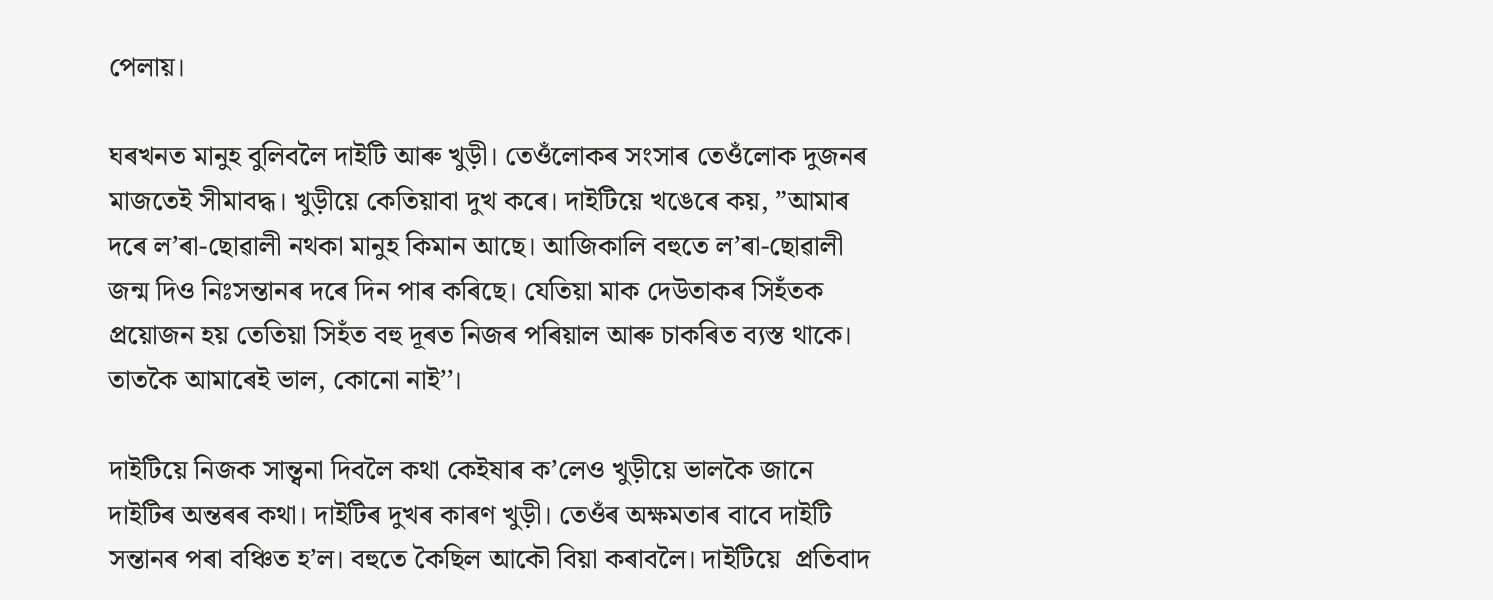পেলায়।

ঘৰখনত মানুহ বুলিবলৈ দাইটি আৰু খুড়ী। তেওঁলোকৰ সংসাৰ তেওঁলোক দুজনৰ মাজতেই সীমাবদ্ধ। খুড়ীয়ে কেতিয়াবা দুখ কৰে। দাইটিয়ে খঙেৰে কয়, ”আমাৰ দৰে ল’ৰা-ছোৱালী নথকা মানুহ কিমান আছে। আজিকালি বহুতে ল’ৰা-ছোৱালী জন্ম দিও নিঃসন্তানৰ দৰে দিন পাৰ কৰিছে। যেতিয়া মাক দেউতাকৰ সিহঁতক প্ৰয়োজন হয় তেতিয়া সিহঁত বহু দূৰত নিজৰ পৰিয়াল আৰু চাকৰিত ব্যস্ত থাকে। তাতকৈ আমাৰেই ভাল, কোনো নাই’’।

দাইটিয়ে নিজক সান্ত্বনা দিবলৈ কথা কেইষাৰ ক’লেও খুড়ীয়ে ভালকৈ জানে দাইটিৰ অন্তৰৰ কথা। দাইটিৰ দুখৰ কাৰণ খুড়ী। তেওঁৰ অক্ষমতাৰ বাবে দাইটি সন্তানৰ পৰা বঞ্চিত হ’ল। বহুতে কৈছিল আকৌ বিয়া কৰাবলৈ। দাইটিয়ে  প্ৰতিবাদ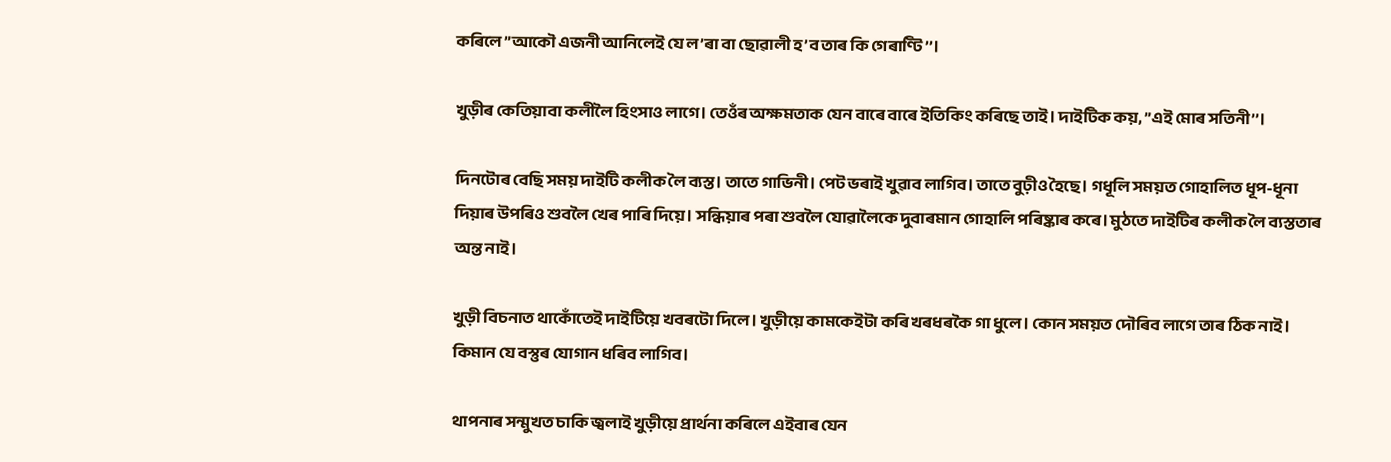কৰিলে ”আকৌ এজনী আনিলেই যে ল’ৰা বা ছোৱালী হ’ব তাৰ কি গেৰাণ্টি’’।

খুড়ীৰ কেতিয়াবা কলীলৈ হিংসাও লাগে। তেওঁৰ অক্ষমতাক যেন বাৰে বাৰে ইতিকিং কৰিছে তাই। দাইটিক কয়, ”এই মোৰ সতিনী’’।

দিনটোৰ বেছি সময় দাইটি কলীক লৈ ব্যস্ত। তাতে গাভিনী। পেট ভৰাই খুৱাব লাগিব। তাতে বুঢ়ীও হৈছে। গধূলি সময়ত গোহালিত ধূপ-ধূনা দিয়াৰ উপৰিও শুবলৈ খেৰ পাৰি দিয়ে। সন্ধিয়াৰ পৰা শুবলৈ যোৱালৈকে দুবাৰমান গোহালি পৰিষ্কাৰ কৰে। মুঠতে দাইটিৰ কলীক লৈ ব্যস্ততাৰ অন্ত নাই।

খুড়ী বিচনাত থাকোঁতেই দাইটিয়ে খবৰটো দিলে। খুড়ীয়ে কামকেইটা কৰি খৰধৰকৈ গা ধুলে। কোন সময়ত দৌৰিব লাগে তাৰ ঠিক নাই। কিমান যে বস্তুৰ যোগান ধৰিব লাগিব।

থাপনাৰ সন্মুখত চাকি জ্বলাই খুড়ীয়ে প্ৰাৰ্থনা কৰিলে এইবাৰ যেন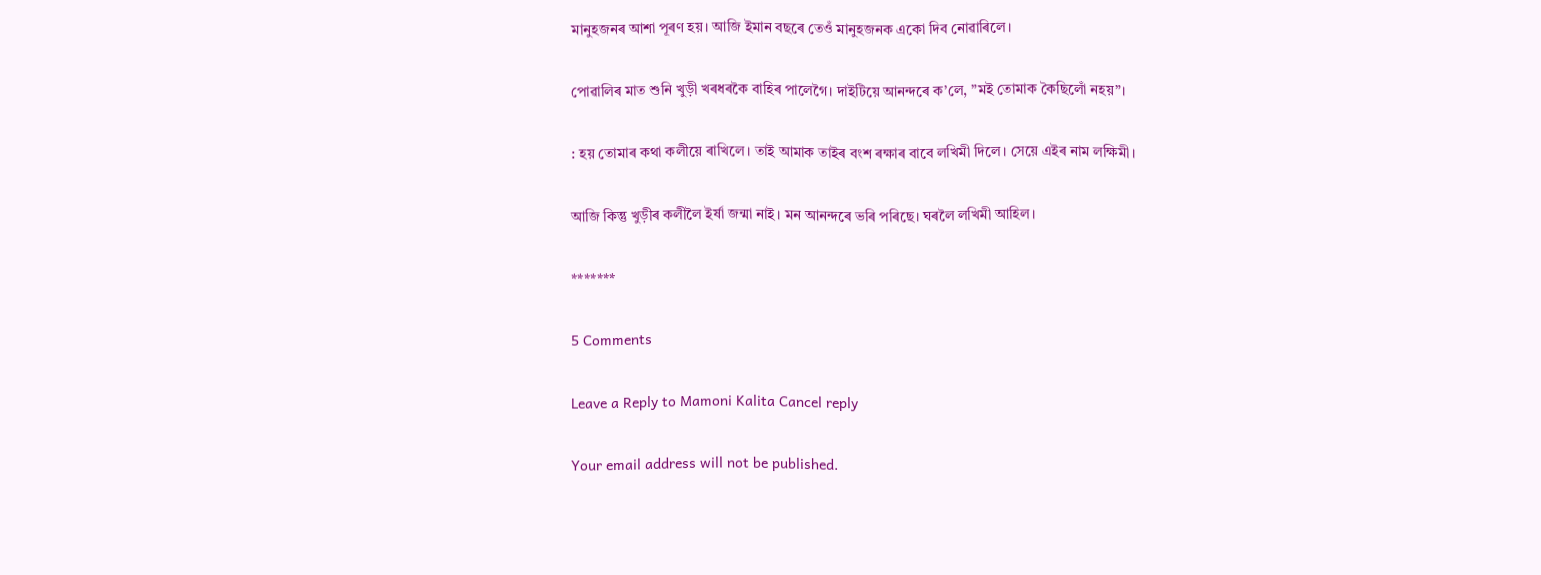মানুহজনৰ আশা পূৰণ হয়। আজি ইমান বছৰে তেওঁ মানুহজনক একো দিব নোৱাৰিলে।

পোৱালিৰ মাত শুনি খুড়ী খৰধৰকৈ বাহিৰ পালেগৈ। দাইটিয়ে আনন্দৰে ক’লে, ”মই তোমাক কৈছিলোঁ নহয়”।

: হয় তোমাৰ কথা কলীয়ে ৰাখিলে। তাই আমাক তাইৰ বংশ ৰক্ষাৰ বাবে লখিমী দিলে। সেয়ে এইৰ নাম লক্ষিমী।

আজি কিন্তু খুড়ীৰ কলীলৈ ইৰ্ষা জন্মা নাই। মন আনন্দৰে ভৰি পৰিছে। ঘৰলৈ লখিমী আহিল।

*******

5 Comments

Leave a Reply to Mamoni Kalita Cancel reply

Your email address will not be published.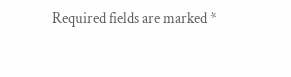Required fields are marked *